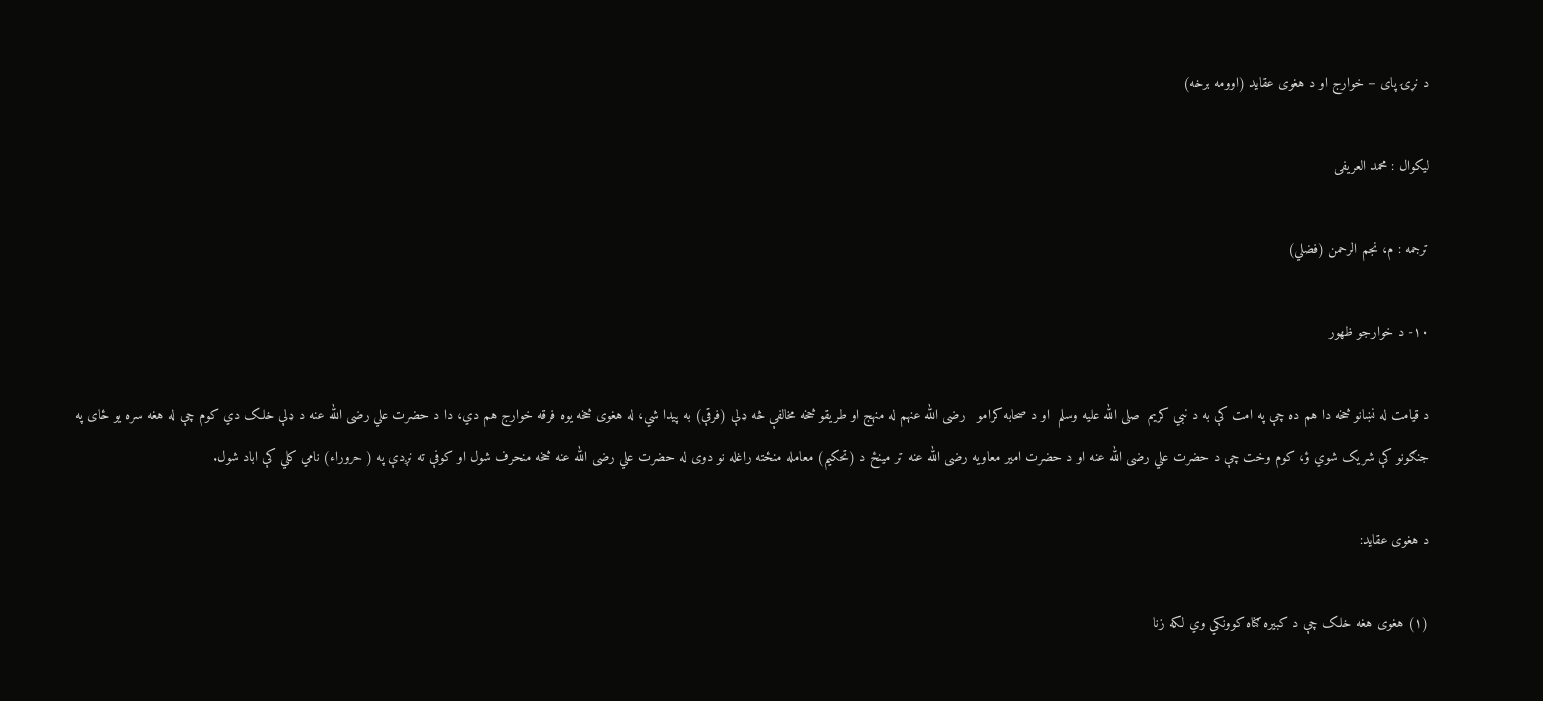د نړۍ پای – خوارج او د هغوی عقاید (اوومه برخه)

لیکوال : محمد العریفی

ترجمه : م، نجم الرحمن (فضلي)

۱۰- د خوارجو ظهور

د قيامت له نښانو څخه دا هم ده چې په امت کې به د نبي کريم  صلی الله علیه وسلم  او د صحابه کرامو   رضی الله عنهم له منهج او طريقو څخه مخالفې څه ډلې (فرقې) به پيدا شي، له هغوی څخه يوه فرقه خوارج هم دي، دا د حضرت علي رضی الله عنه د ډلې خلک دي کوم چې له هغه سره يو ځای په جنګونو کې شريک شوي ؤ، کوم وخت چې د حضرت علي رضی الله عنه او د حضرت امير معاويه رضی الله عنه تر مينځ د (تحکيم) معامله منځته راغله نو دوی له حضرت علي رضی الله عنه څخه منحرف شول او کوفې ته نږدې په ( حروراء) نامي کلي کې اباد شول.

د هغوی عقايد:

(۱) هغوی هغه خلک چې د کبيره ګناه کوونکي وي لکه زنا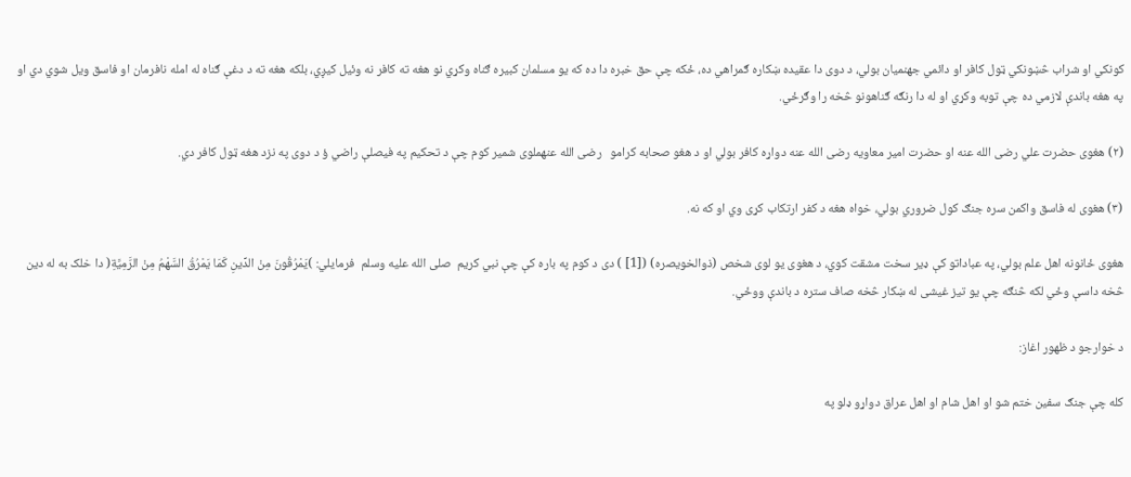کونکي او شراب څښونکي ټول کافر او دائمي جهنميان بولي، د دوی دا عقيده ښکاره ګمراهي ده، ځکه چې حق خبره دا ده که يو مسلمان کبيره ګناه وکړي نو هغه ته کافر نه وئيل کيږي، بلکه هغه ته د دغې ګناه له امله نافرمان او فاسق ويل شوي دي او په هغه باندې لازمي ده چې توبه وکړي او له دا رنګه ګناهونو څخه را وګرځي.

(۲) هغوی حضرت علي رضی الله عنه او حضرت امير معاويه رضی الله عنه دواړه کافر بولي او د هغو صحابه کرامو   رضی الله عنهملوی شمير کوم چې د تحکيم په فيصلې راضي ؤ د دوی په نزد هغه ټول کافر دي.

(۳) هغوی له فاسق واکمن سره جنګ کول ضروري بولي، خواه هغه د کفر ارتکاب کړی وي او که نه.

هغوی ځانونه اهل علم بولي، په عباداتو کې ډير سخت مشقت کوي، د هغوی يو لوی شخص (ذوالخويصره) ([1] ) دی د کوم په باره کې چې نبي کريم  صلی الله علیه وسلم  فرمايلي: )يَمْرُقُونَ مِنْ الدِّينِ كَمَا يَمْرُقُ السَّهْمُ مِنْ الرَّمِيَّةِ( دا خلک به له دين څخه داسې وځي لکه څنګه چې يو تيز غيشی له ښکار څخه صاف ستره د باندې ووځي.

د خوارجو د ظهور اغاز:

کله چې جنګ سفين ختم شو او اهل شام او اهل عراق دواړو ډلو په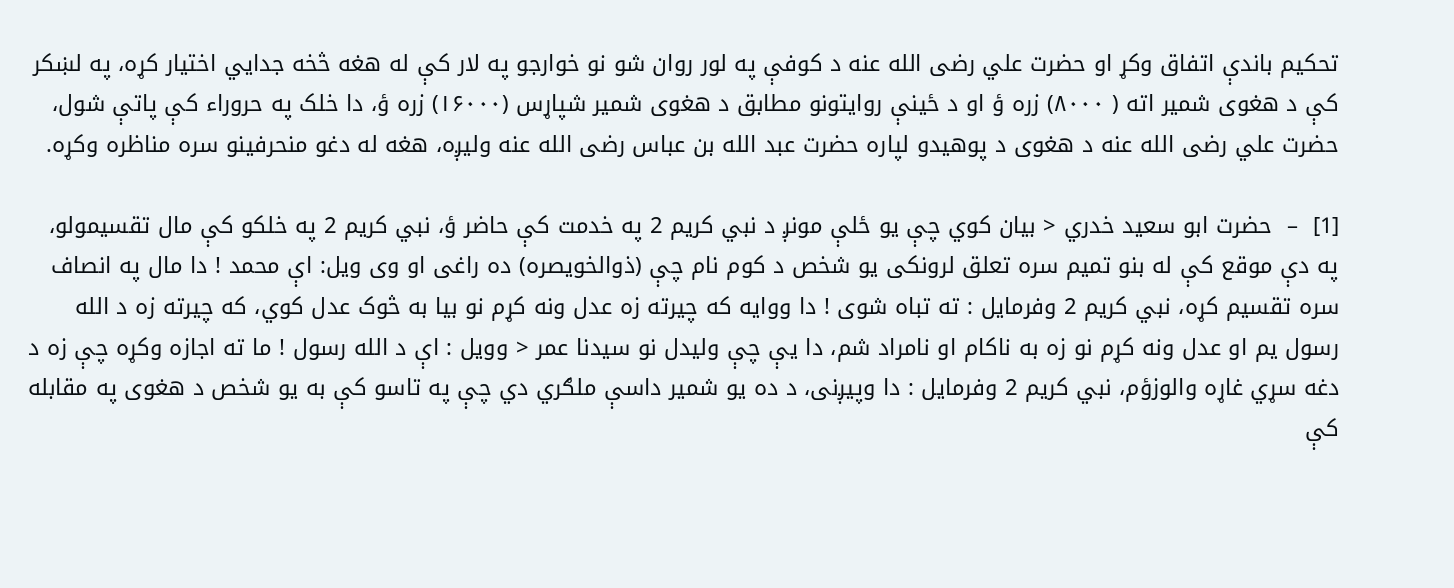تحکيم باندې اتفاق وکړ او حضرت علي رضی الله عنه د کوفې په لور روان شو نو خوارجو په لار کې له هغه څخه جدايي اختيار کړه، په لښکر کې د هغوی شمير اته ( ۸۰۰۰) زره ؤ او د ځينې روايتونو مطابق د هغوی شمير شپاړس (۱۶۰۰۰) زره ؤ، دا خلک په حروراء کې پاتې شول، حضرت علي رضی الله عنه د هغوی د پوهيدو لپاره حضرت عبد الله بن عباس رضی الله عنه وليږه، هغه له دغو منحرفينو سره مناظره وکړه.

[1]  –  حضرت ابو سعيد خدري < بيان کوي چې يو ځلې مونږ د نبي کريم 2 په خدمت کې حاضر ؤ، نبي کريم 2 په خلکو کې مال تقسيمولو، په دې موقع کې له بنو تميم سره تعلق لرونکی يو شخص د کوم نام چې (ذوالخويصره) ده راغی او وی ويل: اې محمد ! دا مال په انصاف سره تقسيم کړه، نبي کريم 2 وفرمايل : ته تباه شوی ! دا ووايه که چيرته زه عدل ونه کړم نو بيا به څوک عدل کوي، که چيرته زه د الله رسول يم او عدل ونه کړم نو زه به ناکام او نامراد شم، دا يې چې وليدل نو سيدنا عمر < وويل : اې د الله رسول ! ما ته اجازه وکړه چې زه د دغه سړي غاړه والوزؤم، نبي کريم 2 وفرمايل : دا وپيږنی، د ده يو شمير داسې ملګري دي چې په تاسو کې به يو شخص د هغوی په مقابله کې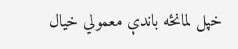خپل لمانځه باندې معمولي خيال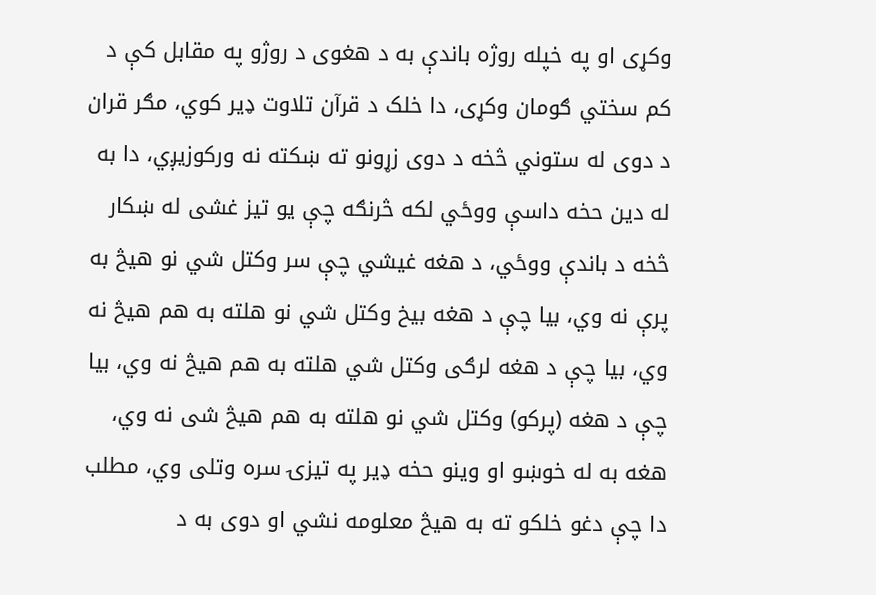وکړی او په خپله روژه باندې به د هغوی د روژو په مقابل کې د کم سختي ګومان وکړی، دا خلک د قرآن تلاوت ډير کوي، مګر قران د دوی له ستوني څخه د دوی زړونو ته ښکته نه ورکوزيږي، دا به له دين حخه داسې ووځي لکه څرنګه چې يو تيز غشی له ښکار څخه د باندې ووځي، د هغه غيشي چې سر وکتل شي نو هيڅ به پرې نه وي، بيا چې د هغه بيخ وکتل شي نو هلته به هم هيڅ نه وي، بيا چې د هغه لرګی وکتل شي هلته به هم هيڅ نه وي، بيا چې د هغه (پرکو) وکتل شي نو هلته به هم هيڅ شی نه وي، هغه به له خوښو او وينو حخه ډير په تيزۍ سره وتلی وي، مطلب دا چې دغو خلکو ته به هيڅ معلومه نشي او دوی به د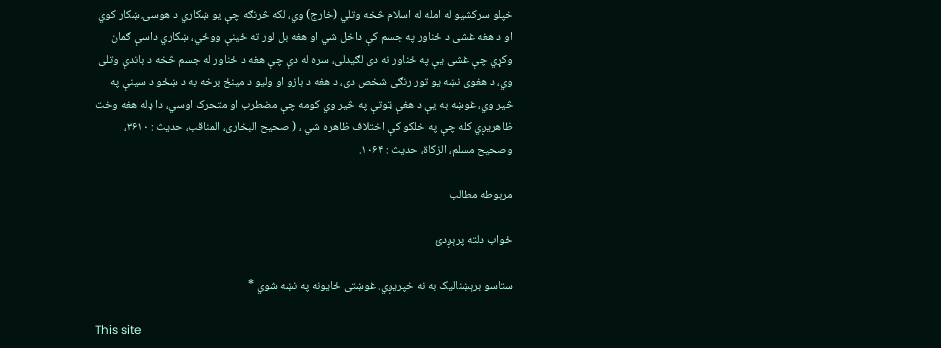خپلو سرکشيو له امله له اسلام څخه وتلي (خارج) وي، لکه څرنګه چې يو ښکاري د هوسۍ ښکار کوي او د هغه غشی د ځناور په جسم کې داخل شي او هغه بل لور ته ځينې ووځي، ښکاري داسې ګمان وکړي چې غشی يې په ځناور نه دی لګيدلی، سره له دې چې هغه د ځناور له جسم څخه د باندې وتلی وي، د هغوی نښه يو تور رنګی شخص دی، د هغه د بازو او وليو د مينځ برخه به د ښځو د سينې په څير وي، غوښه به يې د هغې ټوتې په څير وي کومه چې مضطرب او متحرک اوسي، دا ډله هغه وخت ظاهريږي کله چې په خلکو کې اختلاف ظاهره شي ، ( صحيح البخاری، المناقب، حديث : ۳۶۱۰، وصحيح مسلم، الزکاة، حديث : ۱۰۶۴.

مربوطه مطالب

ځواب دلته پرېږدئ

ستاسو برېښناليک به نه خپريږي. غوښتى ځایونه په نښه شوي *

This site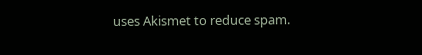uses Akismet to reduce spam.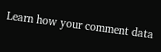Learn how your comment data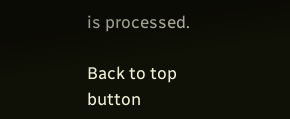is processed.

Back to top button